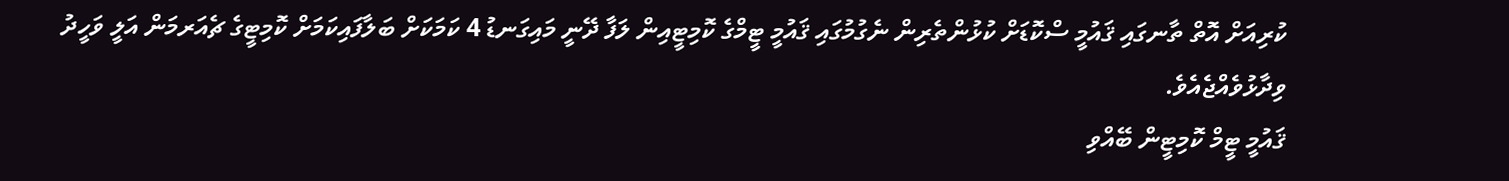ކުރިއަށް އޮތް ތާނގައި ޤައުމީ ސްކޮޑަށް ކުޅުންތެރިން ނެގުމުގައި ޤައުމީ ޓީމްގެ ކޮމިޓީއިން ލަފާ ދޭނީ މައިގަނޑު 4 ކަމަކަށް ބަލާފައިކަމަށް ކޮމިޓީގެ ޗެއަރމަން އަލީ ވަހީދު ވިދާޅުވެއްޖެއެވެ.
ޤައުމީ ޓީމް ކޮމިޓީން ބޭއްވި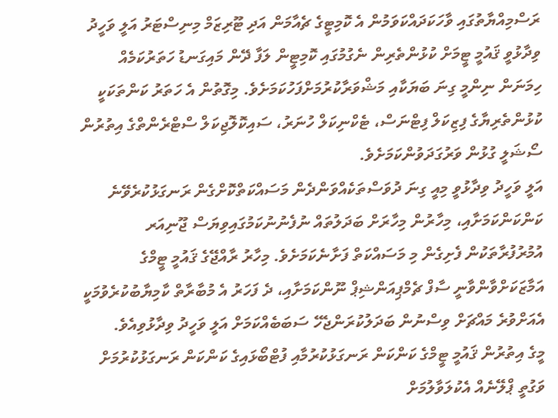ރަސްމިއްޔާތުގައި ވާހަކަދައްކަވަމުން އެ ކޮމިޓީގެ ޗެއާމަން އަދި ޓޫރިޒަމް މިނިސްޓަރު އަލީ ވަހީދު ވިދާޅުވީ ޤައުމީ ޓީމަށް ކުޅުންތެރިން ނެގުމުގައި ކޮމިޓީން ލަފާ ދޭން މައިގަނޑު ހަތަރުކަމެއް ހިމަނަން ނިންމީ ގިނަ ބަޔަކާއި މަޝްވަރާކުރުމަށްފަހުކަމަށެވެ. މިގޮތުން އެ ހަތަރު ކަންތަކަކީ ކުޅުންތެރިޔާގެ ފިޒިކަލް ފިޓްނަސް، ޓެކްނިކަލް ހުނަރު، ސައިކޮލޮޖިކަލް ސްޓްރެންތްގެ އިތުރުން ސޯޝަލީ ގުޅުން ވަރުގަދަވުންކަމަށެވެ.
އަލީ ވަހީދު ވިދާޅުވީ މިއީ ގިނަ ދުވަސްތަކެއްވަންދެން މަސައްކަތްކޮށްގެން ރަނގަޅުކުރެވޭނެ ކަންކަންކަމަށާއި، މިހާރުން މިހާރަށް ބަދަލުތައް ނުފެނުނުކަމުގައިވިޔަސް ޖޫނިއަރ އުމުރުފުރާތަކުން ފެށިގެން މި މަސައްކަތް ފަށާނެކަމަށެވެ. މިހާރު ރާއްޖޭގެ ޤައުމީ ޓީމްގެ އަމާޒަކަށްވާންވާނީ ސާފް ޗެމްޕިއަންޝިޕް ނޫންކަމަށާއި، ދެ ފަހަރު އެ މުބާރާތް ކާމިޔާބުކުރެވުމަކީ އެއަށްވުރެ މައްޗަށް ވިސްނުން ބަދަލުކުރަންޖެހޭ ސަބަބެއްކަމަށް އަލީ ވަހީދު ވިދާޅުވިއެވެ.
މީގެ އިތުރުން ޤައުމީ ޓީމްގެ ކަންކަން ރަނގަޅުކުރުމާއި ފުޓްބޯޅައިގެ ކަންކަން ރަނގަޅުކުރުމަށް ވަގުތީ ޕްލޭނެއް އެކުލަވާލުމަށް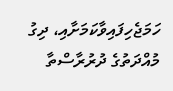ހަމަޖެހިފައިވާކަމަށާއި، ދިގު މުއްދަތުގެ ދުރުރާސްތާ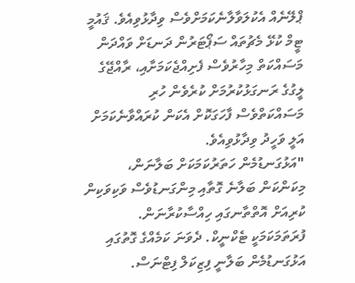ޕްލޭނެއް އެކުލަވާލާނެކަމަށްވެސް ވިދާޅުވިއެވެ. ޤައުމީ ޓީމް ކުޅޭ މެޗުތައް ސަޕޯޓަރުން ދަނޑަށް ވައްދަން މަސައްކަތް މިހާރުވެސް ފެށިއްޖެކަމަށާއި، ރާއްޖޭގެ ލީގުގެ ރަނގަޅުކުރުމަށް ކުރެވެން ހުރި މަސައްކަތްވެސް ފާހަގަކޮށް އެކަން ކުރައްވާނެކަމަށް އަލީ ވަހީދު ވިދާޅުވިއެވެ.
"އަޅުގަނޑުމެން ހަތަރުކަމަކަށް ބަލާނަން، މިކަންކަން ބަލާނެ ގޮތާއި މިންގަނޑުވެސް ވަކިވަކިން ކުރިއަށް އޮތްތާނގައި ހިއްސާކުރާނަން. ފުރަތަމަކަމަކީ ޓެކްނީކް. ދެވަނަ ކަމެއްގެ ގޮތުގައި އަޅުގަނޑުމެން ބަލާނީ ފިޒިކަލް ފިޓްނަސް.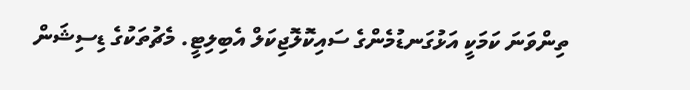ތިންވަނަ ކަމަކީ އަޅުގަނޑުމެންގެ ސައިކޮލޮޖިކަލް އެބިލިޓީ. މެޗުތަކުގެ ޑިސިޝަން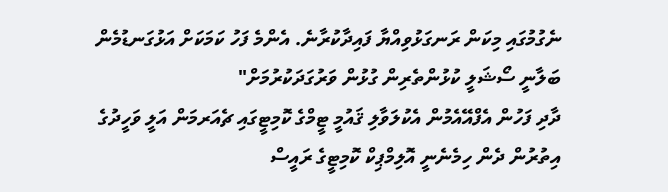ނެގުމުގައި މިކަން ރަނގަޅުވިއްޔާ ފައިދާކުރާނެ. އެންމެ ފަހު ކަމަކަށް އަޅުގަނޑުމެން ބަލާނީ ސޯޝަލީ ކުޅުންތެރިން ގުޅުން ވަރުގަދަކުރުމަށް"
ދާދި ފަހުން އެފްއޭއެމުން އެކުލަވާލި ޤައުމީ ޓީމްގެ ކޮމިޓީގައި ޗެއަރމަން އަލީ ވަހީދުގެ އިތުރުން ދެން ހިމެނެނީ އޮލިމްޕިކް ކޮމިޓީގެ ރައީސް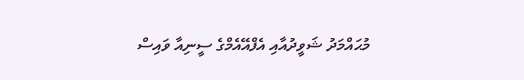މުޙައްމަދު ޝަވީދުއާއި އެފްއޭއެމްގެ ސީނިއާ ވައިސް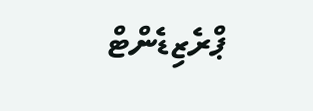ޕްރެޒިޑެންޓް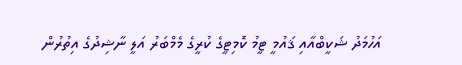އަހުމަދު ޝަކީބްއާއި ޤައުމީ ޓީމު ކޮމިޓީގެ ކުރީގެ މެމްބަރު އަލީ ނާޝިދުގެ އިތުރުން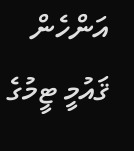އަންހެން ޤައުމީ ޓީމުގެ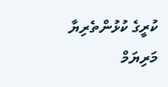ކުރީގެ ކުޅުންތެރިޔާ މަރިޔަމް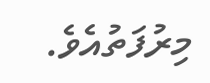މިރުފަތުއެވެ.